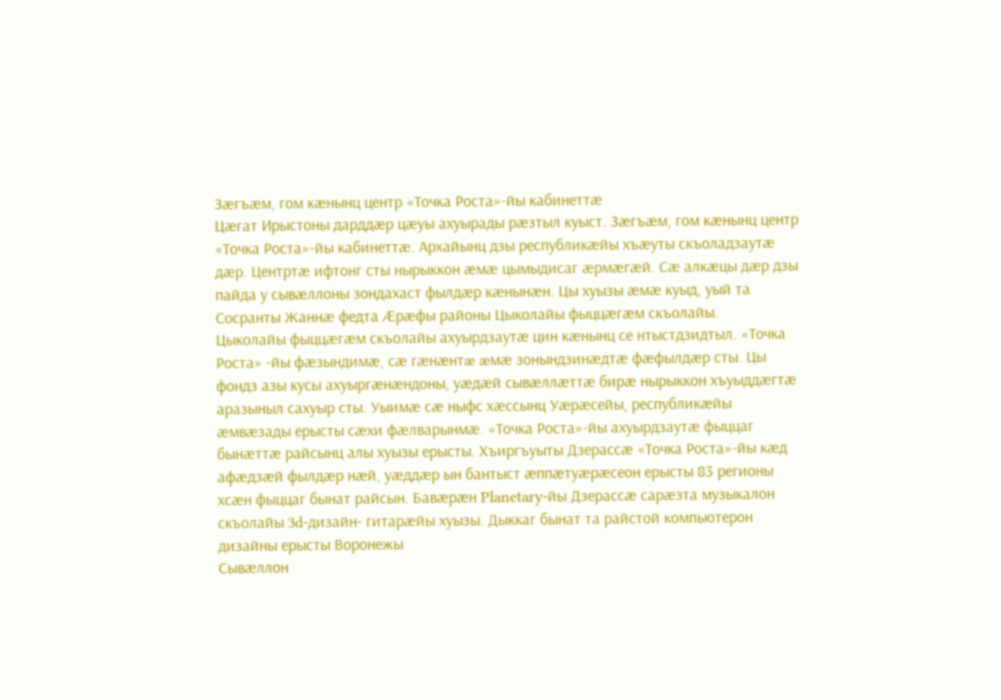Зæгъæм, гом кæнынц центр «Точка Роста»-йы кабинеттæ
Цæгат Ирыстоны дарддæр цæуы ахуырады рæзтыл куыст. Зæгъæм, гом кæнынц центр «Точка Роста»-йы кабинеттæ. Архайынц дзы республикæйы хъæуты скъоладзаутæ дæр. Центртæ ифтонг сты нырыккон æмæ цымыдисаг æрмæгæй. Сæ алкæцы дæр дзы пайда у сывæллоны зондахаст фылдæр кæнынæн. Цы хуызы æмæ куыд, уый та Сосранты Жаннæ федта Æрæфы районы Цыколайы фыццæгæм скъолайы.
Цыколайы фыццæгæм скъолайы ахуырдзаутæ цин кæнынц се нтыстдзидтыл. «Точка Роста» -йы фæзындимæ, сæ гæнæнтæ æмæ зонындзинæдтæ фæфылдæр сты. Цы фондз азы кусы ахуыргæнæндоны, уæдæй сывæллæттæ бирæ нырыккон хъуыддæгтæ аразыныл сахуыр сты. Уыимæ сæ ныфс хæссынц Уæрæсейы, республикæйы æмвæзады ерысты сæхи фæлварынмæ. «Точка Роста»-йы ахуырдзаутæ фыццаг бынæттæ райсынц алы хуызы ерысты. Хъиргъуыты Дзерассæ «Точка Роста»-йы кæд афæдзæй фылдæр нæй, уæддæр ын бантыст æппæтуæрæсеон ерысты 83 регионы хсæн фыццаг бынат райсын. Бавæрæн Planetary-йы Дзерассæ сарæзта музыкалон скъолайы 3d-дизайн- гитарæйы хуызы. Дыккаг бынат та райстой компьютерон дизайны ерысты Воронежы
Сывæллон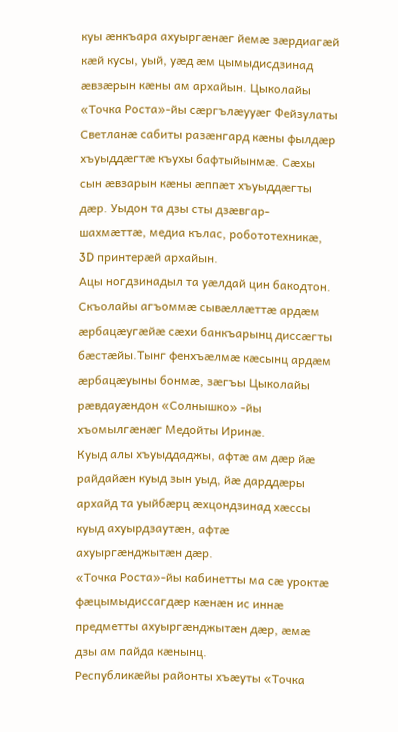куы æнкъара ахуыргæнæг йемæ зæрдиагæй кæй кусы, уый, уæд æм цымыдисдзинад æвзæрын кæны ам архайын. Цыколайы «Точка Роста»-йы сæргълæууæг Фейзулаты Светланæ сабиты разæнгард кæны фылдæр хъуыддæгтæ къухы бафтыйынмæ. Сæхы сын æвзарын кæны æппæт хъуыддæгты дæр. Уыдон та дзы сты дзæвгар- шахмæттæ, медиа кълас, робототехникæ, 3D принтерæй архайын.
Ацы ногдзинадыл та уæлдай цин бакодтон. Скъолайы агъоммæ сывæллæттæ ардæм æрбацæугæйæ сæхи банкъарынц диссæгты бæстæйы.Тынг фенхъæлмæ кæсынц ардæм æрбацæуыны бонмæ, зæгъы Цыколайы рæвдауæндон «Солнышко» -йы хъомылгæнæг Медойты Иринæ.
Куыд алы хъуыддаджы, афтæ ам дæр йæ райдайæн куыд зын уыд, йæ дарддæры архайд та уыйбæрц æхцондзинад хæссы куыд ахуырдзаутæн, афтæ ахуыргæнджытæн дæр.
«Точка Роста»-йы кабинетты ма сæ уроктæ фæцымыдиссагдæр кæнæн ис иннæ предметты ахуыргæнджытæн дæр, æмæ дзы ам пайда кæнынц.
Республикæйы районты хъæуты «Точка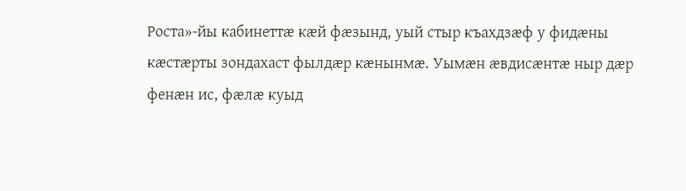Роста»-йы кабинеттæ кæй фæзынд, уый стыр къахдзæф у фидæны кæстæрты зондахаст фылдæр кæнынмæ. Уымæн æвдисæнтæ ныр дæр фенæн ис, фæлæ куыд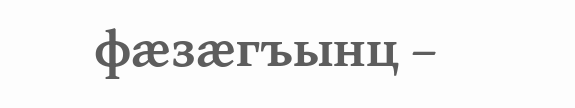фæзæгъынц –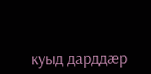куыд дарддæр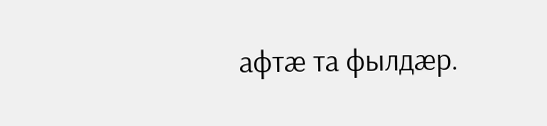афтæ та фылдæр.